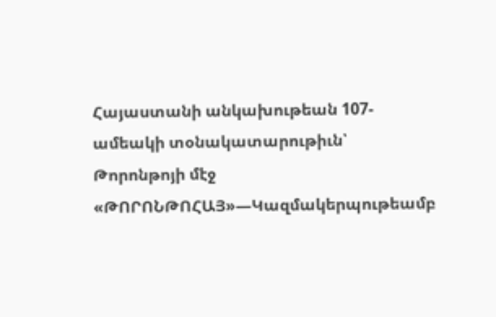Հայաստանի անկախութեան 107-ամեակի տօնակատարութիւն՝ Թորոնթոյի մէջ
«ԹՈՐՈՆԹՈՀԱՅ»—Կազմակերպութեամբ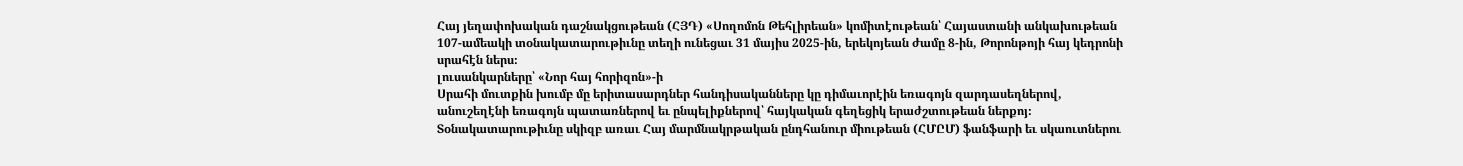Հայ յեղափոխական դաշնակցութեան (ՀՅԴ) «Սողոմոն Թեհլիրեան» կոմիտէութեան՝ Հայաստանի անկախութեան 107-ամեակի տօնակատարութիւնը տեղի ունեցաւ 31 մայիս 2025-ին, երեկոյեան ժամը 8-ին, Թորոնթոյի հայ կեդրոնի սրահէն ներս։
լուսանկարները՝ «Նոր հայ հորիզոն»-ի
Սրահի մուտքին խումբ մը երիտասարդներ հանդիսականները կը դիմաւորէին եռագոյն զարդասեղներով, անուշեղէնի եռագոյն պատառներով եւ ընպելիքներով՝ հայկական գեղեցիկ երաժշտութեան ներքոյ։
Տօնակատարութիւնը սկիզբ առաւ Հայ մարմնակրթական ընդհանուր միութեան (ՀՄԸՄ) ֆանֆարի եւ սկաուտներու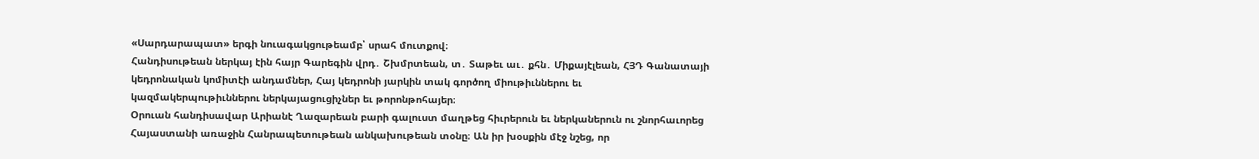«Սարդարապատ» երգի նուագակցութեամբ՝ սրահ մուտքով։
Հանդիսութեան ներկայ էին հայր Գարեգին վրդ․ Շխմրտեան, տ․ Տաթեւ աւ․ քհն․ Միքայէլեան, ՀՅԴ Գանատայի կեդրոնական կոմիտէի անդամներ, Հայ կեդրոնի յարկին տակ գործող միութիւններու եւ կազմակերպութիւններու ներկայացուցիչներ եւ թորոնթոհայեր։
Օրուան հանդիսավար Արիանէ Ղազարեան բարի գալուստ մաղթեց հիւրերուն եւ ներկաներուն ու շնորհաւորեց Հայաստանի առաջին Հանրապետութեան անկախութեան տօնը։ Ան իր խօսքին մէջ նշեց, որ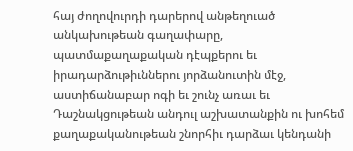հայ ժողովուրդի դարերով անթեղուած անկախութեան գաղափարը, պատմաքաղաքական դէպքերու եւ իրադարձութիւններու յորձանուտին մէջ, աստիճանաբար ոգի եւ շունչ առաւ եւ Դաշնակցութեան անդուլ աշխատանքին ու խոհեմ քաղաքականութեան շնորհիւ դարձաւ կենդանի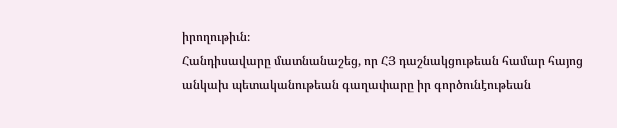իրողութիւն։
Հանդիսավարը մատնանաշեց, որ ՀՅ դաշնակցութեան համար հայոց անկախ պետականութեան գաղափարը իր գործունէութեան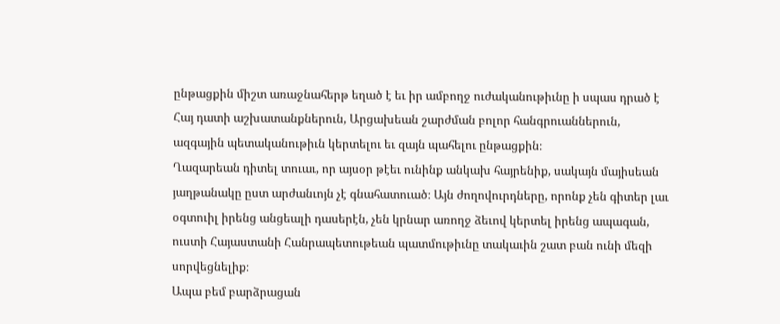ընթացքին միշտ առաջնահերթ եղած է եւ իր ամբողջ ուժականութիւնը ի սպաս դրած է Հայ դատի աշխատանքներուն, Արցախեան շարժման բոլոր հանգրուաններուն, ազգային պետականութիւն կերտելու եւ զայն պահելու ընթացքին։
Ղազարեան դիտել տուաւ, որ այսօր թէեւ ունինք անկախ հայրենիք, սակայն մայիսեան յաղթանակը ըստ արժանւոյն չէ գնահատուած։ Այն ժողովուրդները, որոնք չեն գիտեր լաւ օգտուիլ իրենց անցեալի դասերէն, չեն կրնար առողջ ձեւով կերտել իրենց ապագան, ուստի Հայաստանի Հանրապետութեան պատմութիւնը տակաւին շատ բան ունի մեզի սորվեցնելիք։
Ապա բեմ բարձրացան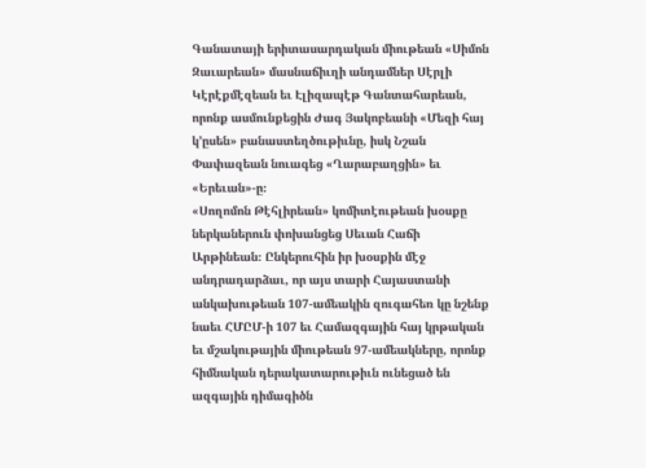Գանատայի երիտասարդական միութեան «Սիմոն Զաւարեան» մասնաճիւղի անդամներ Սէրլի Կէրէքմէզեան եւ Էլիզապէթ Գանտահարեան, որոնք ասմունքեցին Ժագ Յակոբեանի «Մեզի հայ կ’ըսեն» բանաստեղծութիւնը, իսկ Նշան Փափազեան նուագեց «Ղարաբաղցին» եւ «Երեւան»-ը։
«Սողոմոն Թէհլիրեան» կոմիտէութեան խօսքը ներկաներուն փոխանցեց Սեւան Հաճի Արթինեան։ Ընկերուհին իր խօսքին մէջ անդրադարձաւ, որ այս տարի Հայաստանի անկախութեան 107-ամեակին զուգահեռ կը նշենք նաեւ ՀՄԸՄ-ի 107 եւ Համազգային հայ կրթական եւ մշակութային միութեան 97-ամեակները, որոնք հիմնական դերակատարութիւն ունեցած են ազգային դիմագիծն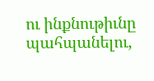ու ինքնութիւնը պահպանելու,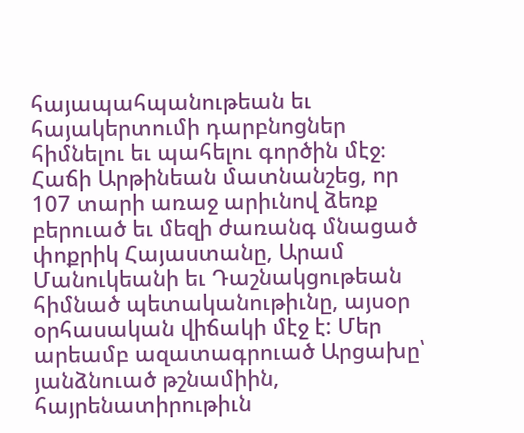հայապահպանութեան եւ հայակերտումի դարբնոցներ հիմնելու եւ պահելու գործին մէջ։
Հաճի Արթինեան մատնանշեց, որ 107 տարի առաջ արիւնով ձեռք բերուած եւ մեզի ժառանգ մնացած փոքրիկ Հայաստանը, Արամ Մանուկեանի եւ Դաշնակցութեան հիմնած պետականութիւնը, այսօր օրհասական վիճակի մէջ է: Մեր արեամբ ազատագրուած Արցախը՝ յանձնուած թշնամիին, հայրենատիրութիւն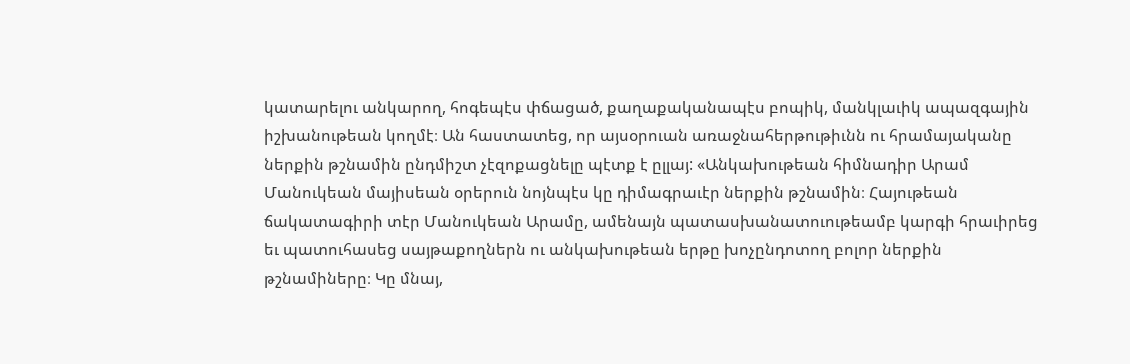կատարելու անկարող, հոգեպէս փճացած, քաղաքականապէս բոպիկ, մանկլաւիկ ապազգային իշխանութեան կողմէ։ Ան հաստատեց, որ այսօրուան առաջնահերթութիւնն ու հրամայականը ներքին թշնամին ընդմիշտ չէզոքացնելը պէտք է ըլլայ: «Անկախութեան հիմնադիր Արամ Մանուկեան մայիսեան օրերուն նոյնպէս կը դիմագրաւէր ներքին թշնամին։ Հայութեան ճակատագիրի տէր Մանուկեան Արամը, ամենայն պատասխանատուութեամբ կարգի հրաւիրեց եւ պատուհասեց սայթաքողներն ու անկախութեան երթը խոչընդոտող բոլոր ներքին թշնամիները։ Կը մնայ,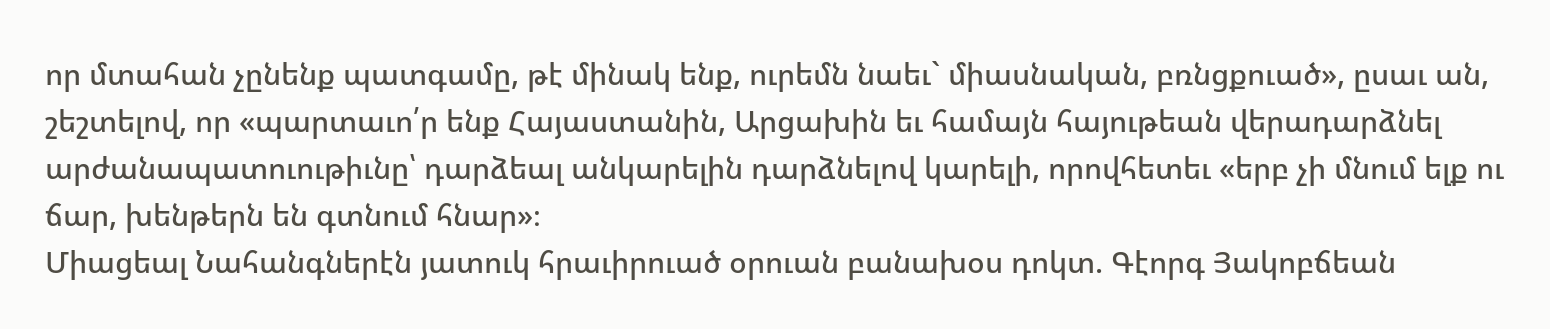որ մտահան չընենք պատգամը, թէ մինակ ենք, ուրեմն նաեւ` միասնական, բռնցքուած», ըսաւ ան, շեշտելով, որ «պարտաւո՛ր ենք Հայաստանին, Արցախին եւ համայն հայութեան վերադարձնել արժանապատուութիւնը՝ դարձեալ անկարելին դարձնելով կարելի, որովհետեւ «երբ չի մնում ելք ու ճար, խենթերն են գտնում հնար»։
Միացեալ Նահանգներէն յատուկ հրաւիրուած օրուան բանախօս դոկտ. Գէորգ Յակոբճեան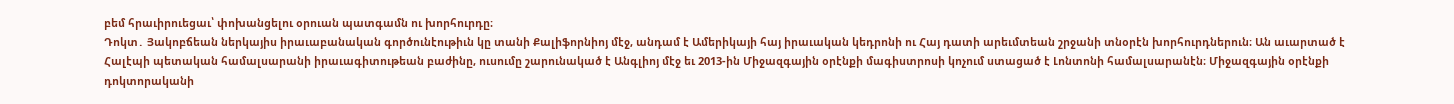բեմ հրաւիրուեցաւ՝ փոխանցելու օրուան պատգամն ու խորհուրդը։
Դոկտ․ Յակոբճեան ներկայիս իրաւաբանական գործունէութիւն կը տանի Քալիֆորնիոյ մէջ, անդամ է Ամերիկայի հայ իրաւական կեդրոնի ու Հայ դատի արեւմտեան շրջանի տնօրէն խորհուրդներուն։ Ան աւարտած է Հալէպի պետական համալսարանի իրաւագիտութեան բաժինը, ուսումը շարունակած է Անգլիոյ մէջ եւ 2013-ին Միջազգային օրէնքի մագիստրոսի կոչում ստացած է Լոնտոնի համալսարանէն։ Միջազգային օրէնքի դոկտորականի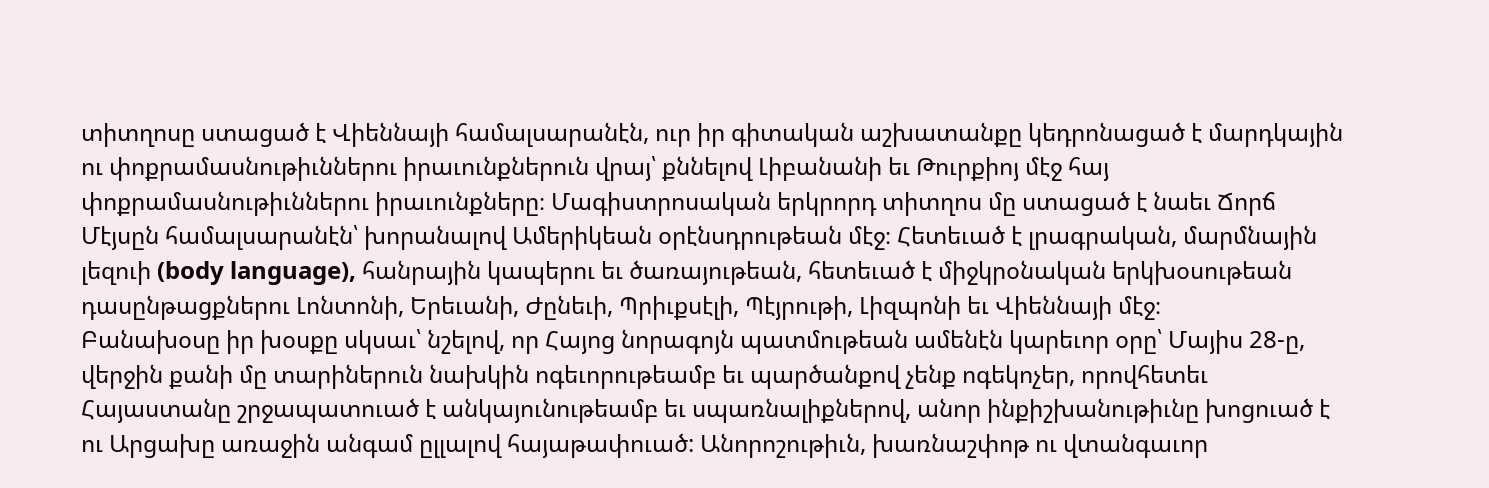տիտղոսը ստացած է Վիեննայի համալսարանէն, ուր իր գիտական աշխատանքը կեդրոնացած է մարդկային ու փոքրամասնութիւններու իրաւունքներուն վրայ՝ քննելով Լիբանանի եւ Թուրքիոյ մէջ հայ փոքրամասնութիւններու իրաւունքները։ Մագիստրոսական երկրորդ տիտղոս մը ստացած է նաեւ Ճորճ Մէյսըն համալսարանէն՝ խորանալով Ամերիկեան օրէնսդրութեան մէջ։ Հետեւած է լրագրական, մարմնային լեզուի (body language), հանրային կապերու եւ ծառայութեան, հետեւած է միջկրօնական երկխօսութեան դասընթացքներու Լոնտոնի, Երեւանի, Ժընեւի, Պրիւքսէլի, Պէյրութի, Լիզպոնի եւ Վիեննայի մէջ։
Բանախօսը իր խօսքը սկսաւ՝ նշելով, որ Հայոց նորագոյն պատմութեան ամենէն կարեւոր օրը՝ Մայիս 28-ը, վերջին քանի մը տարիներուն նախկին ոգեւորութեամբ եւ պարծանքով չենք ոգեկոչեր, որովհետեւ Հայաստանը շրջապատուած է անկայունութեամբ եւ սպառնալիքներով, անոր ինքիշխանութիւնը խոցուած է ու Արցախը առաջին անգամ ըլլալով հայաթափուած: Անորոշութիւն, խառնաշփոթ ու վտանգաւոր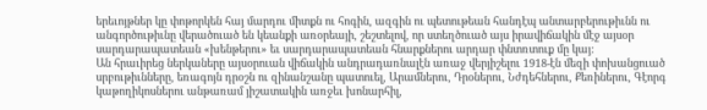երեւոյթներ կը փոթորկեն հայ մարդու միտքն ու հոգին, ազգին ու պետութեան հանդէպ անտարբերութիւնն ու անգործութիւնը վերածուած են կեանքի առօրեայի, շեշտելով, որ ստեղծուած այս իրավիճակին մէջ այսօր սարդարապատեան «խենթերու» եւ սարդարապատեան հնարքներու արդար փնտռտուք մը կայ:
Ան հրաւիրեց ներկաները այսօրուան վիճակին անդրադառնալէն առաջ վերյիշելու 1918-էն մեզի փոխանցուած սրբութիւնները, եռագոյն դրօշն ու զինանշանը պատուել, Արամներու, Դրօներու, Նժդեհներու, Քեռիներու, Գէորգ կաթողիկոսներու անթառամ յիշատակին առջեւ խոնարհիլ,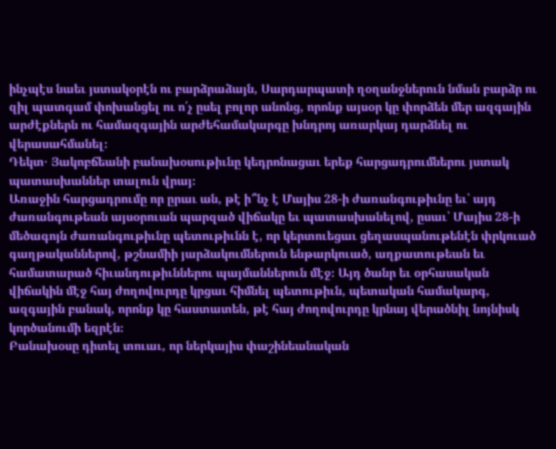ինչպէս նաեւ յստակօրէն ու բարձրաձայն, Սարդարպատի ղօղանջներուն նման բարձր ու զիլ պատգամ փոխանցել ու ո՛չ ըսել բոլոր անոնց, որոնք այսօր կը փորձեն մեր ազգային արժէքներն ու համազգային արժեհամակարգը խնդրոյ առարկայ դարձնել ու վերասահմանել։
Դեկտ․ Յակոբճեանի բանախօսութիւնը կեդրոնացաւ երեք հարցադրումներու յստակ պատասխաններ տալուն վրայ։
Առաջին հարցադրումը որ ըրաւ ան, թէ ի՞նչ է Մայիս 28-ի ժառանգութիւնը եւ՝ այդ ժառանգութեան այսօրուան պարզած վիճակը եւ պատասխանելով, ըսաւ՝ Մայիս 28-ի մեծագոյն ժառանգութիւնը պետութիւնն է, որ կերտուեցաւ ցեղասպանութենէն փրկուած գաղթականներով, թշնամիի յարձակումներուն ենթարկուած, աղքատութեան եւ համատարած հիւանդութիւններու պայմաններուն մէջ։ Այդ ծանր եւ օրհասական վիճակին մէջ հայ ժողովուրդը կրցաւ հիմնել պետութիւն, պետական համակարգ, ազգային բանակ, որոնք կը հաստատեն, թէ հայ ժողովուրդը կրնայ վերածնիլ նոյնիսկ կործանումի եզրէն։
Բանախօսը դիտել տուաւ, որ ներկայիս փաշինեանական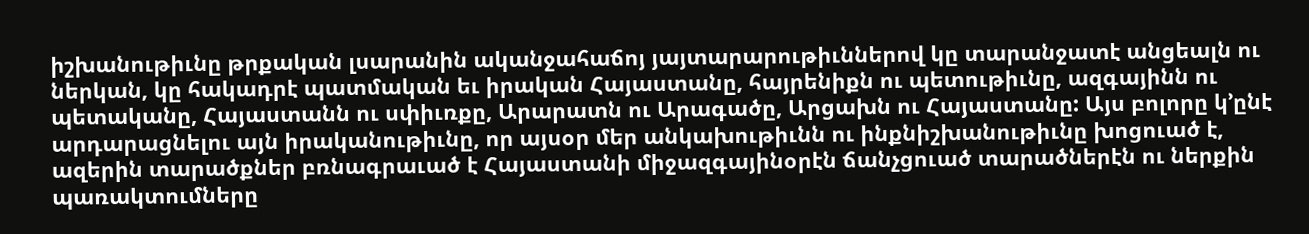իշխանութիւնը թրքական լսարանին ականջահաճոյ յայտարարութիւններով կը տարանջատէ անցեալն ու ներկան, կը հակադրէ պատմական եւ իրական Հայաստանը, հայրենիքն ու պետութիւնը, ազգայինն ու պետականը, Հայաստանն ու սփիւռքը, Արարատն ու Արագածը, Արցախն ու Հայաստանը: Այս բոլորը կ’ընէ արդարացնելու այն իրականութիւնը, որ այսօր մեր անկախութիւնն ու ինքնիշխանութիւնը խոցուած է, ազերին տարածքներ բռնագրաւած է Հայաստանի միջազգայինօրէն ճանչցուած տարածներէն ու ներքին պառակտումները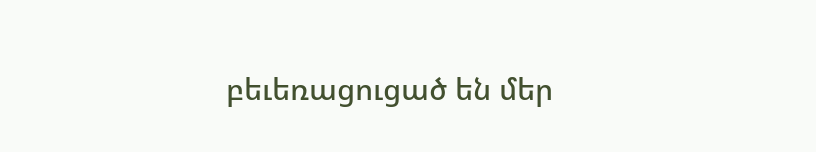բեւեռացուցած են մեր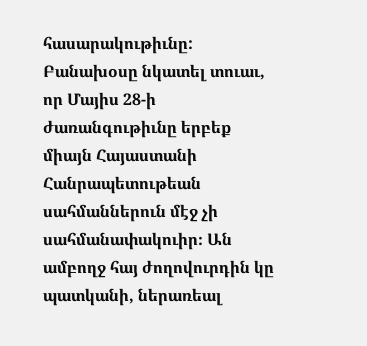հասարակութիւնը:
Բանախօսը նկատել տուաւ, որ Մայիս 28-ի ժառանգութիւնը երբեք միայն Հայաստանի Հանրապետութեան սահմաններուն մէջ չի սահմանափակուիր։ Ան ամբողջ հայ ժողովուրդին կը պատկանի, ներառեալ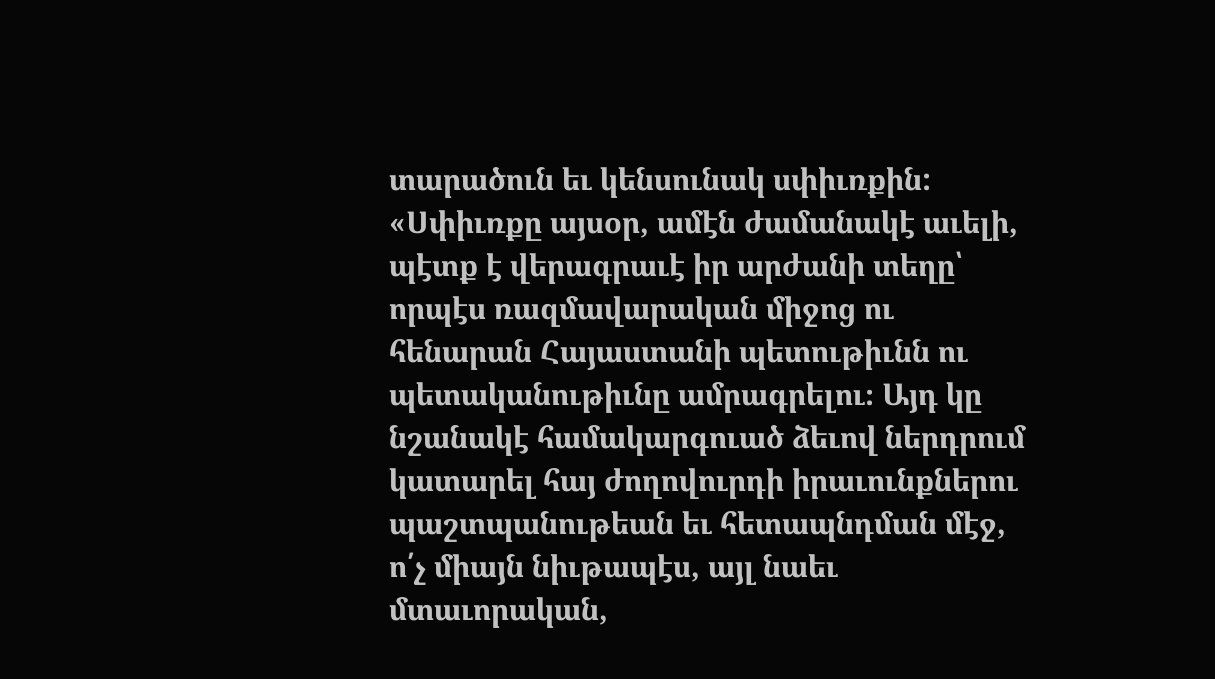տարածուն եւ կենսունակ սփիւռքին: «Սփիւռքը այսօր, ամէն ժամանակէ աւելի, պէտք է վերագրաւէ իր արժանի տեղը՝ որպէս ռազմավարական միջոց ու հենարան Հայաստանի պետութիւնն ու պետականութիւնը ամրագրելու։ Այդ կը նշանակէ համակարգուած ձեւով ներդրում կատարել հայ ժողովուրդի իրաւունքներու պաշտպանութեան եւ հետապնդման մէջ, ո՛չ միայն նիւթապէս, այլ նաեւ մտաւորական,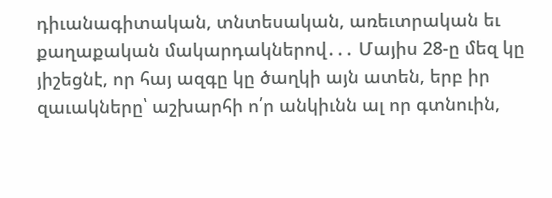դիւանագիտական, տնտեսական, առեւտրական եւ քաղաքական մակարդակներով․․․ Մայիս 28-ը մեզ կը յիշեցնէ, որ հայ ազգը կը ծաղկի այն ատեն, երբ իր զաւակները՝ աշխարհի ո՛ր անկիւնն ալ որ գտնուին,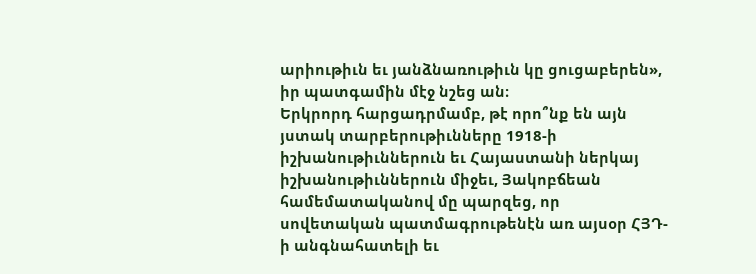արիութիւն եւ յանձնառութիւն կը ցուցաբերեն», իր պատգամին մէջ նշեց ան։
Երկրորդ հարցադրմամբ, թէ որո՞նք են այն յստակ տարբերութիւնները 1918-ի իշխանութիւններուն եւ Հայաստանի ներկայ իշխանութիւններուն միջեւ, Յակոբճեան համեմատականով մը պարզեց, որ սովետական պատմագրութենէն առ այսօր ՀՅԴ-ի անգնահատելի եւ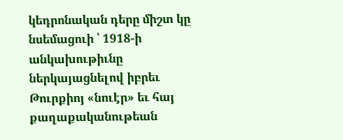կեդրոնական դերը միշտ կը նսեմացուի ՝ 1918-ի անկախութիւնը ներկայացնելով իբրեւ Թուրքիոյ «նուէր» եւ հայ քաղաքականութեան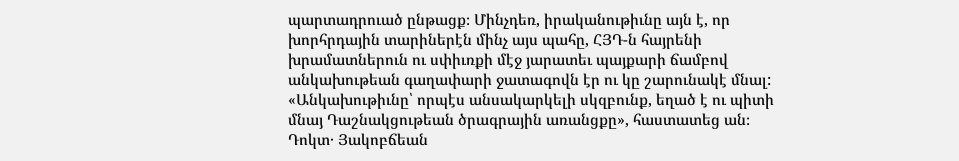պարտադրուած ընթացք։ Մինչդեռ, իրականութիւնը այն է, որ խորհրդային տարիներէն մինչ այս պահը, ՀՅԴ-ն հայրենի խրամատներուն ու սփիւռքի մէջ յարատեւ պայքարի ճամբով անկախութեան գաղափարի ջատագովն էր ու կը շարունակէ մնալ: «Անկախութիւնը՝ որպէս անսակարկելի սկզբունք, եղած է ու պիտի մնայ Դաշնակցութեան ծրագրային առանցքը», հաստատեց ան։
Դոկտ․ Յակոբճեան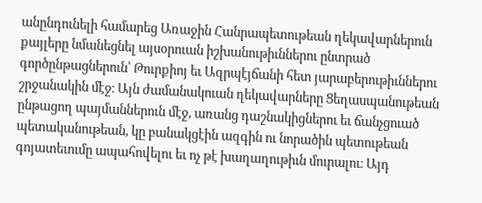անընդունելի համարեց Առաջին Հանրապետութեան ղեկավարներուն քայլերը նմանեցնել այսօրուան իշխանութիւններու ընտրած գործընթացներուն՝ Թուրքիոյ եւ Ազրպէյճանի հետ յարաբերութիւններու շրջանակին մէջ։ Այն ժամանակուան ղեկավարները Ցեղասպանութեան ընթացող պայմաններուն մէջ, առանց դաշնակիցներու եւ ճանչցուած պետականութեան, կը բանակցէին ազգին ու նորածին պետութեան գոյատեւումը ապահովելու եւ ոչ թէ խաղաղութիւն մուրալու։ Այդ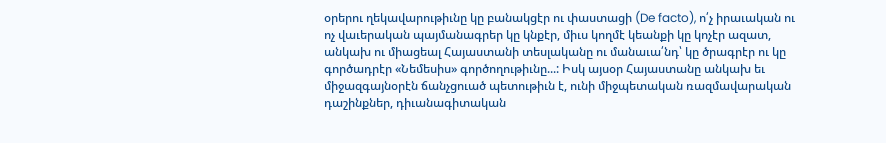օրերու ղեկավարութիւնը կը բանակցէր ու փաստացի (De facto), ո՛չ իրաւական ու ոչ վաւերական պայմանագրեր կը կնքէր, միւս կողմէ կեանքի կը կոչէր ազատ, անկախ ու միացեալ Հայաստանի տեսլականը ու մանաւա՛նդ՝ կը ծրագրէր ու կը գործադրէր «Նեմեսիս» գործողութիւնը...: Իսկ այսօր Հայաստանը անկախ եւ միջազգայնօրէն ճանչցուած պետութիւն է, ունի միջպետական ռազմավարական դաշինքներ, դիւանագիտական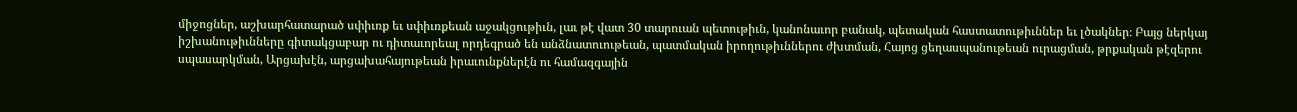միջոցներ, աշխարհատարած սփիւռք եւ սփիւռքեան աջակցութիւն, լաւ թէ վատ 30 տարուան պետութիւն, կանոնաւոր բանակ, պետական հաստատութիւններ եւ լծակներ։ Բայց ներկայ իշխանութիւնները գիտակցաբար ու դիտաւորեալ որդեգրած են անձնատուութեան, պատմական իրողութիւններու ժխտման, Հայոց ցեղասպանութեան ուրացման, թրքական թէզերու սպասարկման, Արցախէն, արցախահայութեան իրաւունքներէն ու համազգային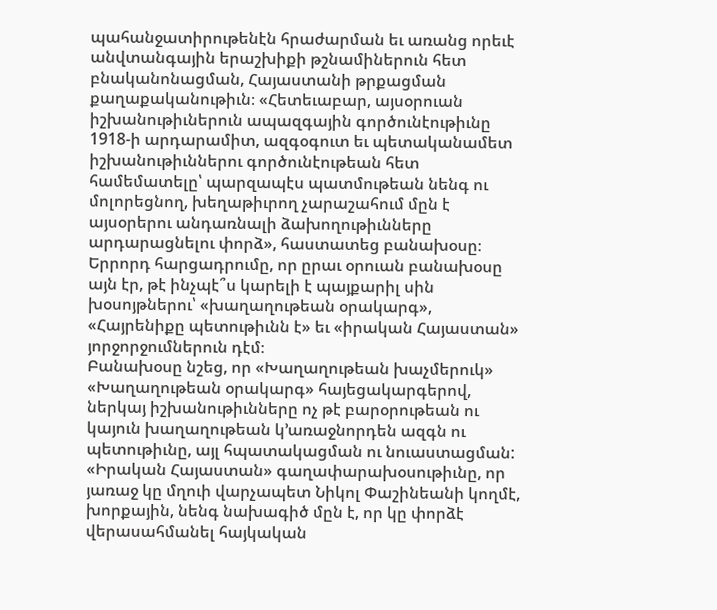պահանջատիրութենէն հրաժարման եւ առանց որեւէ անվտանգային երաշխիքի թշնամիներուն հետ բնականոնացման, Հայաստանի թրքացման քաղաքականութիւն։ «Հետեւաբար, այսօրուան իշխանութիւներուն ապազգային գործունէութիւնը 1918-ի արդարամիտ, ազգօգուտ եւ պետականամետ իշխանութիւններու գործունէութեան հետ համեմատելը՝ պարզապէս պատմութեան նենգ ու մոլորեցնող, խեղաթիւրող չարաշահում մըն է այսօրերու անդառնալի ձախողութիւնները արդարացնելու փորձ», հաստատեց բանախօսը։
Երրորդ հարցադրումը, որ ըրաւ օրուան բանախօսը այն էր, թէ ինչպէ՞ս կարելի է պայքարիլ սին խօսոյթներու՝ «խաղաղութեան օրակարգ», «Հայրենիքը պետութիւնն է» եւ «իրական Հայաստան» յորջորջումներուն դէմ։
Բանախօսը նշեց, որ «Խաղաղութեան խաչմերուկ» «Խաղաղութեան օրակարգ» հայեցակարգերով, ներկայ իշխանութիւնները ոչ թէ բարօրութեան ու կայուն խաղաղութեան կ’առաջնորդեն ազգն ու պետութիւնը, այլ հպատակացման ու նուաստացման: «Իրական Հայաստան» գաղափարախօսութիւնը, որ յառաջ կը մղուի վարչապետ Նիկոլ Փաշինեանի կողմէ, խորքային, նենգ նախագիծ մըն է, որ կը փորձէ վերասահմանել հայկական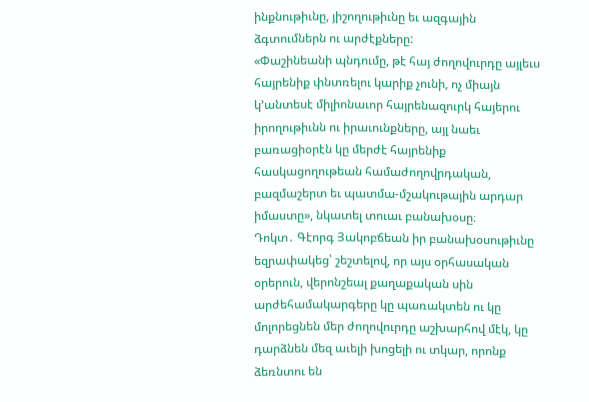ինքնութիւնը, յիշողութիւնը եւ ազգային ձգտումներն ու արժէքները:
«Փաշինեանի պնդումը, թէ հայ ժողովուրդը այլեւս հայրենիք փնտռելու կարիք չունի, ոչ միայն կ’անտեսէ միլիոնաւոր հայրենազուրկ հայերու իրողութիւնն ու իրաւունքները, այլ նաեւ բառացիօրէն կը մերժէ հայրենիք հասկացողութեան համաժողովրդական, բազմաշերտ եւ պատմա-մշակութային արդար իմաստը», նկատել տուաւ բանախօսը։
Դոկտ․ Գէորգ Յակոբճեան իր բանախօսութիւնը եզրափակեց՝ շեշտելով, որ այս օրհասական օրերուն, վերոնշեալ քաղաքական սին արժեհամակարգերը կը պառակտեն ու կը մոլորեցնեն մեր ժողովուրդը աշխարհով մէկ, կը դարձնեն մեզ աւելի խոցելի ու տկար, որոնք ձեռնտու են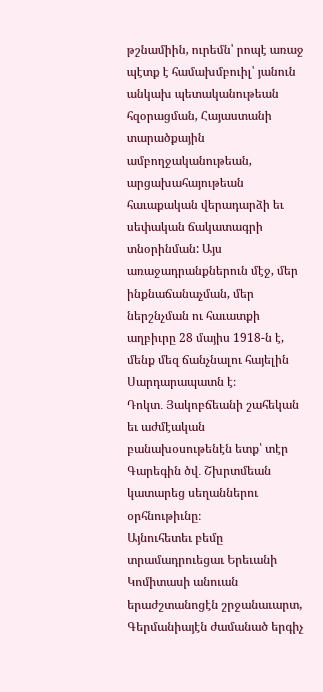թշնամիին, ուրեմն՝ րոպէ առաջ պէտք է համախմբուիլ՝ յանուն անկախ պետականութեան հզօրացման, Հայաստանի տարածքային ամբողջականութեան, արցախահայութեան հաւաքական վերադարձի եւ սեփական ճակատագրի տնօրինման: Այս առաջադրանքներուն մէջ, մեր ինքնաճանաչման, մեր ներշնչման ու հաւատքի աղբիւրը 28 մայիս 1918-ն է, մենք մեզ ճանչնալու հայելին Սարդարապատն է։
Դոկտ․ Յակոբճեանի շահեկան եւ աժմէական բանախօսութենէն ետք՝ տէր Գարեգին ծվ․ Շխրտմեան կատարեց սեղաններու օրհնութիւնը։
Այնուհետեւ բեմը տրամադրուեցաւ Երեւանի Կոմիտասի անուան երաժշտանոցէն շրջանաւարտ, Գերմանիայէն ժամանած երգիչ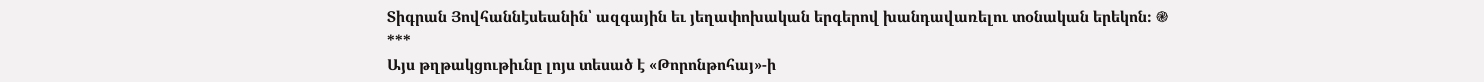Տիգրան Յովհաննէսեանին՝ ազգային եւ յեղափոխական երգերով խանդավառելու տօնական երեկոն։ ֎
***
Այս թղթակցութիւնը լոյս տեսած է «Թորոնթոհայ»-ի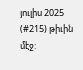յուլիս 2025 (#215) թիւին մէջ: